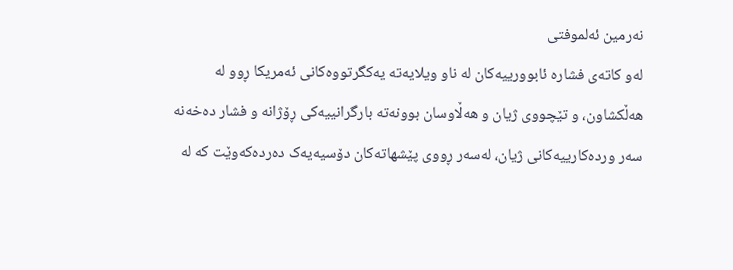نەرمین ئەلموفتی
لەو کاتەی فشارە ئابوورییەکان لە ناو ویلایەتە یەکگرتووەکانی ئەمریکا ڕوو لە هەڵکشاون، و تێچووی ژیان و هەڵاوسان بوونەتە بارگرانییەکی ڕۆژانە و فشار دەخەنە سەر وردەکارییەکانی ژیان، لەسەر ڕووی پێشهاتەکان دۆسیەیەک دەردەکەوێت کە لە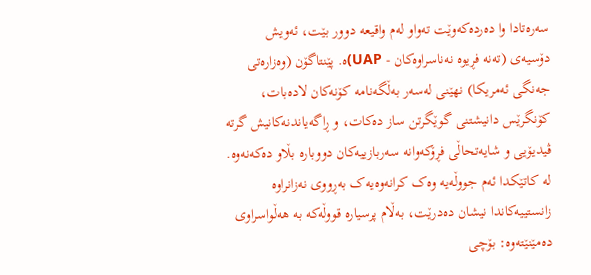سەرەتادا وا دەردەکەوێت تەواو لەم واقیعە دوور بێت، ئەویش دۆسیەی (تەنە فڕیوە نەناسراوەکان - UAP)ە. پێنتاگۆن (وەزارەتی جەنگی ئەمریکا) نهێنی لەسەر بەڵگەنامە کۆنەکان لادەبات، کۆنگرێس دانیشتنی گوێگرتن ساز دەکات، و ڕاگەیاندنەکانیش گرتە ڤیدیۆیی و شایەتحاڵی فڕۆکەوانە سەربازییەکان دووبارە بڵاو دەکەنەوە. لە کاتێکدا ئەم جووڵەیە وەک کرانەوەیەک بەڕووی نەزانراوە زانستییەکاندا نیشان دەدرێت، بەڵام پرسیارە قووڵەکە بە هەڵواسراوی دەمێنێتەوە: بۆچی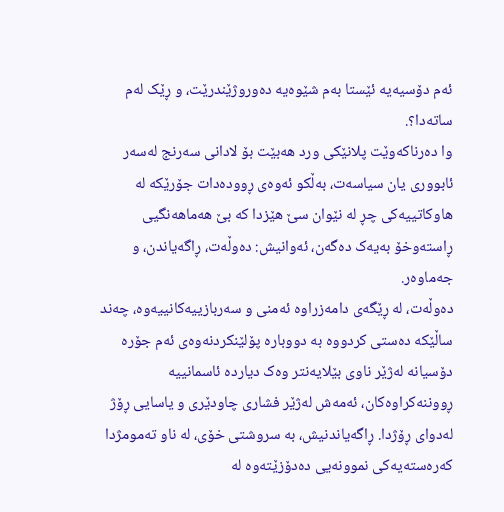ئەم دۆسیەیە ئێستا بەم شێوەیە دەوروژێندرێت، و ڕێک لەم ساتەدا؟.
وا دەرناکەوێت پلانێکی ورد هەبێت بۆ لادانی سەرنج لەسەر ئابووری یان سیاسەت، بەڵکو ئەوەی ڕوودەدات جۆرێکە لە هاوکاتییەکی چڕ لە نێوان سێ هێزدا کە بێ هەماهەنگیی ڕاستەوخۆ بەیەک دەگەن، ئەوانیش: دەوڵەت، ڕاگەیاندن، و جەماوەر.
دەوڵەت، لە ڕێگەی دامەزراوە ئەمنی و سەربازییەکانییەوە، چەند ساڵێکە دەستی کردووە بە دووبارە پۆلێنکردنەوەی ئەم جۆرە دۆسیانە لەژێر ناوی بێلایەنتر وەک دیاردە ئاسمانییە ڕووننەکراوەکان، ئەمەش لەژێر فشاری چاودێری و یاسایی ڕۆژ لەدوای ڕۆژدا. ڕاگەیاندنیش، بە سروشتی خۆی، لە ناو تەمومژدا کەرەستەیەکی نموونەیی دەدۆزێتەوە لە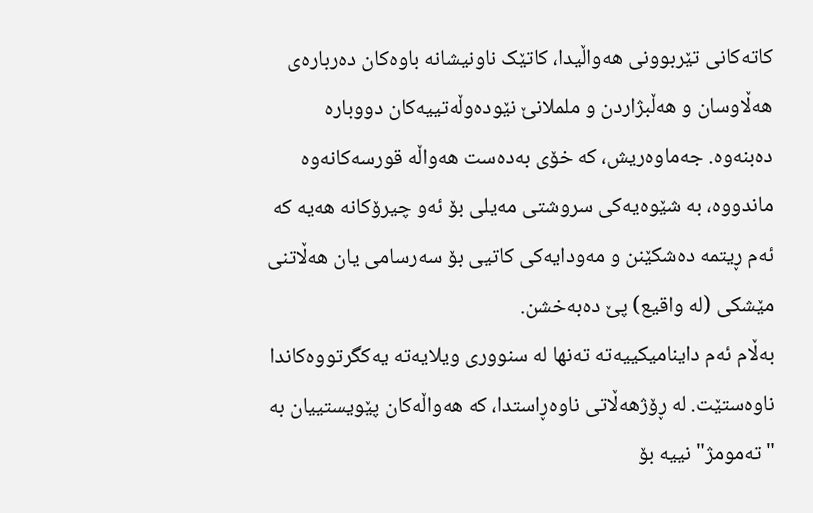کاتەکانی تێربوونی هەواڵیدا، کاتێک ناونیشانە باوەکان دەربارەی هەڵاوسان و هەڵبژاردن و ململانێ نێودەوڵەتییەکان دووبارە دەبنەوە. جەماوەریش، کە خۆی بەدەست هەواڵە قورسەکانەوە ماندووە، بە شێوەیەکی سروشتی مەیلی بۆ ئەو چیرۆکانە هەیە کە ئەم ڕیتمە دەشکێنن و مەودایەکی کاتیی بۆ سەرسامی یان هەڵاتنی مێشکی (لە واقیع) پێ دەبەخشن.
بەڵام ئەم داینامیکییەتە تەنها لە سنووری ویلایەتە یەکگرتووەکاندا ناوەستێت. لە ڕۆژهەڵاتی ناوەڕاستدا، کە هەواڵەکان پێویستییان بە "تەمومژ" نییە بۆ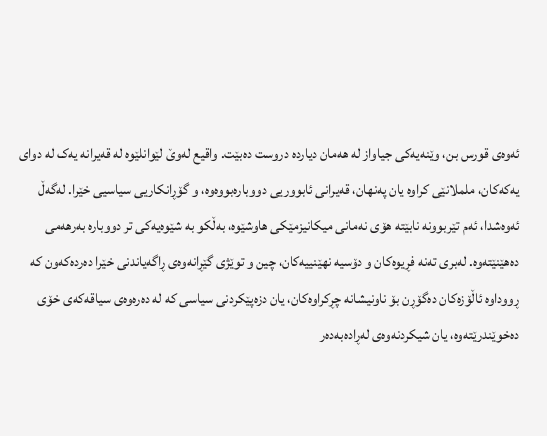ئەوەی قورس بن، وێنەیەکی جیاواز لە هەمان دیاردە دروست دەبێت. واقیع لەوێ لێوانلێوە لە قەیرانە یەک لە دوای یەکەکان، ململانێی کراوە یان پەنهان، قەیرانی ئابووریی دووبارەبووەوە، و گۆڕانکاریی سیاسیی خێرا. لەگەڵ ئەوەشدا، ئەم تێربوونە نابێتە هۆی نەمانی میکانیزمێکی هاوشێوە، بەڵکو بە شێوەیەکی تر دووبارە بەرهەمی دەهێنێتەوە. لەبری تەنە فڕیوەکان و دۆسیە نهێنییەکان، چین و توێژی گێڕانەوەی ڕاگەیاندنی خێرا دەردەکەون کە ڕووداوە ئاڵۆزەکان دەگۆڕن بۆ ناونیشانە چڕکراوەکان، یان دزەپێکردنی سیاسی کە لە دەرەوەی سیاقەکەی خۆی دەخوێندرێتەوە، یان شیکردنەوەی لەڕادەبەدەر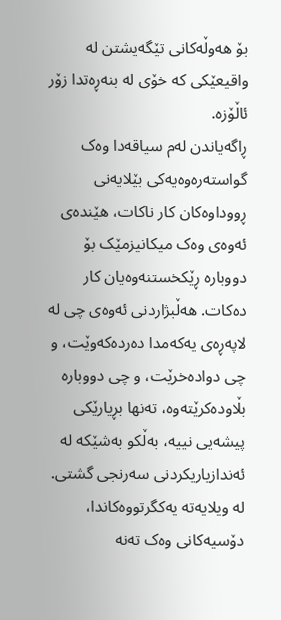بۆ هەوڵەکانی تێگەیشتن لە واقیعێکی کە خۆی لە بنەڕەتدا زۆر ئاڵۆزە.
ڕاگەیاندن لەم سیاقەدا وەک گواستەرەوەیەکی بێلایەنی ڕووداوەکان کار ناکات، هێندەی ئەوەی وەک میکانیزمێک بۆ دووبارە ڕێکخستنەوەیان کار دەکات. هەڵبژاردنی ئەوەی چی لە لاپەڕەی یەکەمدا دەردەکەوێت، و چی دوادەخرێت، و چی دووبارە بڵاودەکرێتەوە، تەنها بڕیارێکی پیشەیی نییە، بەڵکو بەشێکە لە ئەندازیاریکردنی سەرنجی گشتی. لە ویلایەتە یەکگرتووەکاندا، دۆسیەکانی وەک تەنە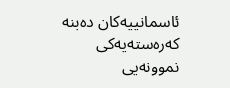ئاسمانییەکان دەبنە کەرەستەیەکی نموونەیی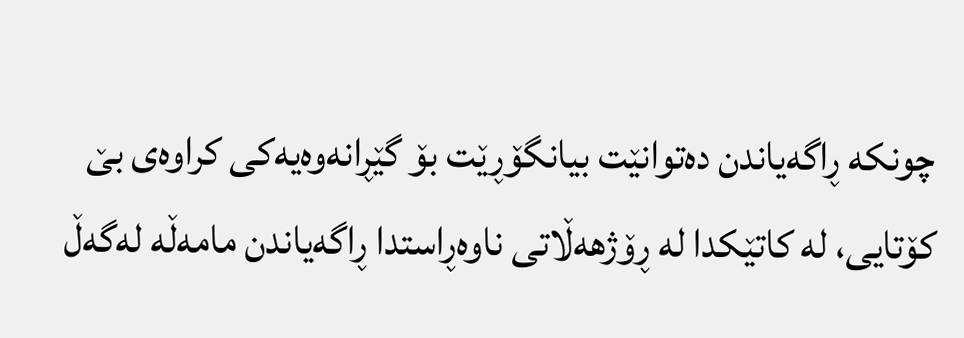چونکە ڕاگەیاندن دەتوانێت بیانگۆڕێت بۆ گێڕانەوەیەکی کراوەی بێ کۆتایی، لە کاتێکدا لە ڕۆژهەڵاتی ناوەڕاستدا ڕاگەیاندن مامەڵە لەگەڵ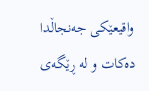واقیعێکی جەنجاڵدا دەکات و لە ڕێگەی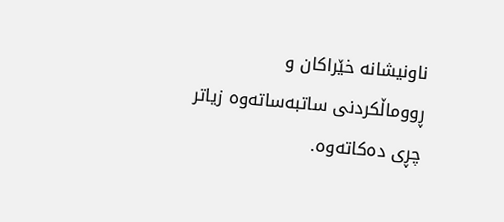ناونیشانە خێراکان و ڕووماڵکردنی ساتبەساتەوە زیاتر چڕی دەکاتەوە.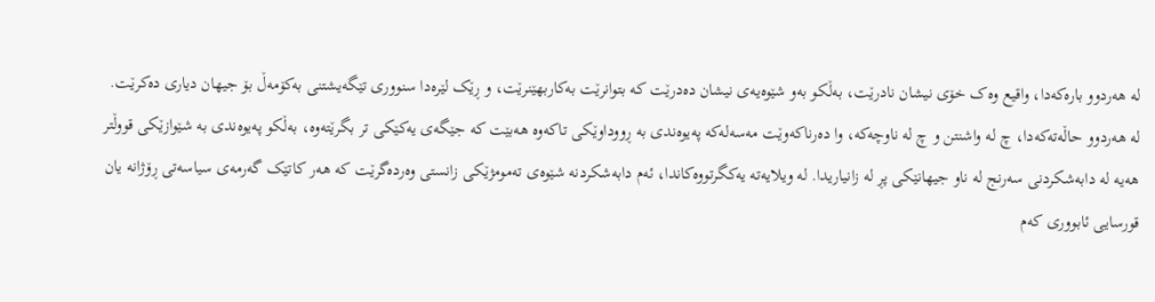لە هەردوو بارەکەدا، واقیع وەک خۆی نیشان نادرێت، بەڵکو بەو شێوەیەی نیشان دەدرێت کە بتوانرێت بەکاربهێنرێت، و ڕێک لێرەدا سنووری تێگەیشتنی بەکۆمەڵ بۆ جیهان دیاری دەکرێت.
لە هەردوو حاڵەتەکەدا، چ لە واشنتن و چ لە ناوچەکە، وا دەرناکەوێت مەسەلەکە پەیوەندی بە ڕووداوێکی تاکەوە هەبێت کە جێگەی یەکێکی تر بگرێتەوە، بەڵکو پەیوەندی بە شێوازێکی قووڵتر هەیە لە دابەشکردنی سەرنج لە ناو جیهانێکی پڕ لە زانیاریدا. لە ویلایەتە یەکگرتووەکاندا، ئەم دابەشکردنە شێوەی تەمومژێکی زانستی وەردەگرێت کە هەر کاتێک گەرمەی سیاسەتی ڕۆژانە یان قورسایی ئابووری کەم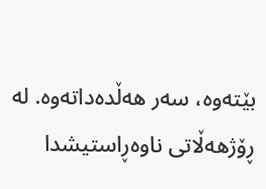بێتەوە، سەر هەڵدەداتەوە. لە ڕۆژهەڵاتی ناوەڕاستیشدا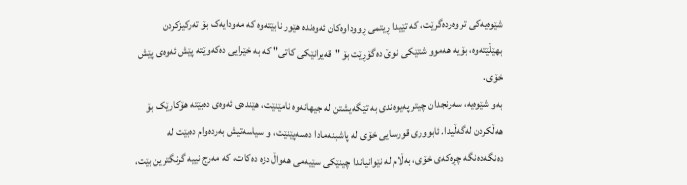شێوەیەکی تر وەردەگرێت، کە تێیدا ڕیتمی ڕووداوەکان ئەوەندە هێور نابێتەوە کە مەودایەک بۆ تەرکیزکردن بهێڵێتەوە، بۆیە هەموو شتێکی نوێ دەگۆڕێت بۆ "قەیرانێکی کاتی" کە بە خێرایی دەکەوێتە پێش ئەوەی پێش خۆی.
بەو شێوەیە، سەرنجدان چیتر پەیوەندی بە تێگەیشتن لە جیهانەوە نامێنێت، هێندەی ئەوەی دەبێتە هۆکارێک بۆ هەڵکردن لەگەڵیدا. ئابووری قورسایی خۆی لە پاشبنەمادا دەسەپێنێت، و سیاسەتیش بەردەوام دەبێت لە دەنگەدەنگە چڕەکەی خۆی، بەڵام لە نێوانیاندا چینێکی سێیەمی هەواڵ دزە دەکات، کە مەرج نییە گرنگترین بێت،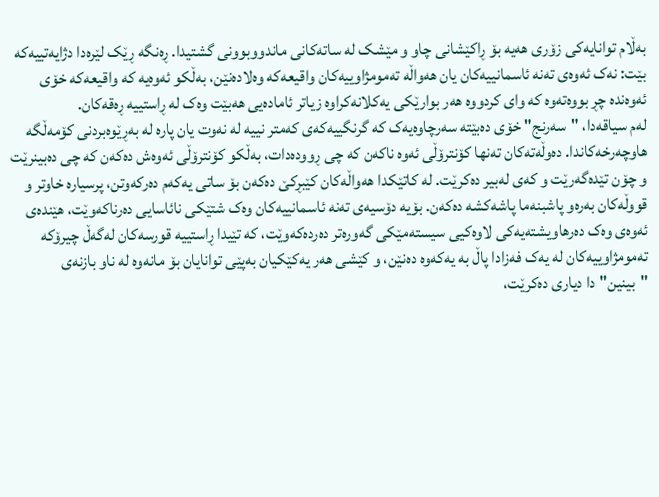بەڵام توانایەکی زۆری هەیە بۆ ڕاکێشانی چاو و مێشک لە ساتەکانی ماندووبوونی گشتیدا. ڕەنگە ڕێک لێرەدا دژایەتییەکە بێت: نەک ئەوەی تەنە ئاسمانییەکان یان هەواڵە تەمومژاوییەکان واقیعەکە وەلادەنێن، بەڵکو ئەوەیە کە واقیعەکە خۆی ئەوەندە چڕ بووەتەوە کە وای کردووە هەر بوارێکی یەکلانەکراوە زیاتر ئامادەیی هەبێت وەک لە ڕاستییە ڕەقەکان.
لەم سیاقەدا، "سەرنج" خۆی دەبێتە سەرچاوەیەک کە گرنگییەکەی کەمتر نییە لە نەوت یان پارە لە بەڕێوەبردنی کۆمەڵگە هاوچەرخەکاندا. دەوڵەتەکان تەنها کۆنترۆڵی ئەوە ناکەن کە چی ڕوودەدات، بەڵکو کۆنترۆڵی ئەوەش دەکەن کە چی دەبینرێت و چۆن تێدەگەرێت و کەی لەبیر دەکرێت. لە کاتێکدا هەواڵەکان کێبڕکێ دەکەن بۆ ساتی یەکەم دەرکەوتن، پرسیارە خاوتر و قووڵەکان بەرەو پاشبنەما پاشەکشە دەکەن. بۆیە دۆسیەی تەنە ئاسمانییەکان وەک شتێکی نائاسایی دەرناکەوێت، هێندەی ئەوەی وەک دەرهاویشتەیەکی لاوەکیی سیستەمێکی گەورەتر دەردەکەوێت، کە تێیدا ڕاستییە قورسەکان لەگەڵ چیرۆکە تەمومژاوییەکان لە یەک فەزادا پاڵ بە یەکەوە دەنێن، و کێشی هەر یەکێکیان بەپێی توانایان بۆ مانەوە لە ناو بازنەی "بینین"دا دیاری دەکرێت،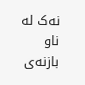نەک لە ناو بازنەی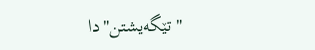"تێگەیشتن"دا